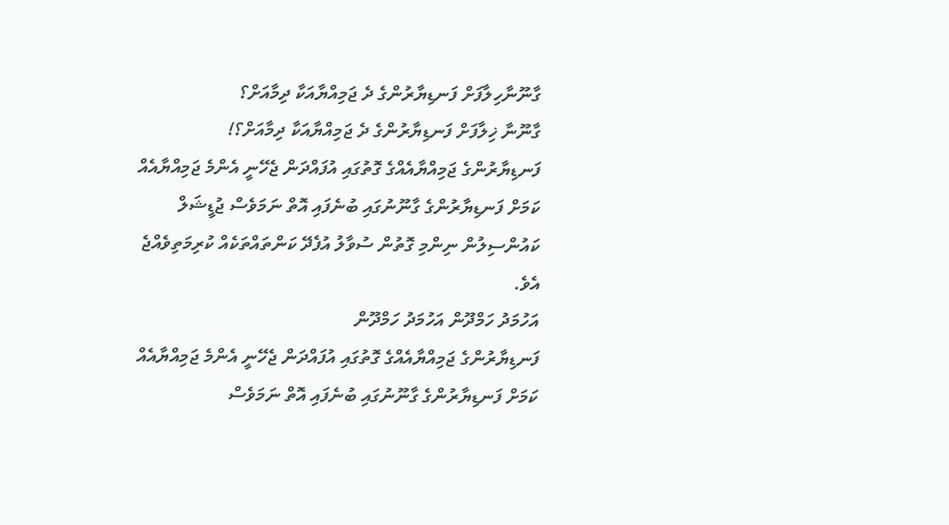ގާނޫނާހިލާފަށް ފަނޑިޔާރުންގެ ދެ ޖަމިއްޔާއަކާ ދިމާއަށް؟
ގާނޫނާ ޚިލާފަށް ފަނޑިޔާރުންގެ ދެ ޖަމިއްޔާއަކާ ދިމާއަށް؟!
ފަނޑިޔާރުންގެ ޖަމިއްޔާއެއްގެ ގޮތުގައި އުފައްދަން ޖެހޭނީ އެންމެ ޖަމިއްޔާއެއް ކަމަށް ފަނޑިޔާރުންގެ ގާނޫނުގައި ބުނެފައި އޮތް ނަމަވެސް ޖުޑީޝަލް ކައުންސިލުން ނިންމި ގޮތުން ސުވާލު އުފެދޭ ކަންތައްތަކެއް ކުރިމަތިވެއްޖެ އެވެ.
އަހުމަދު ހަމްދޫން އަހުމަދު ހަމްދޫން
ފަނޑިޔާރުންގެ ޖަމިއްޔާއެއްގެ ގޮތުގައި އުފައްދަން ޖެހޭނީ އެންމެ ޖަމިއްޔާއެއް ކަމަށް ފަނޑިޔާރުންގެ ގާނޫނުގައި ބުނެފައި އޮތް ނަމަވެސް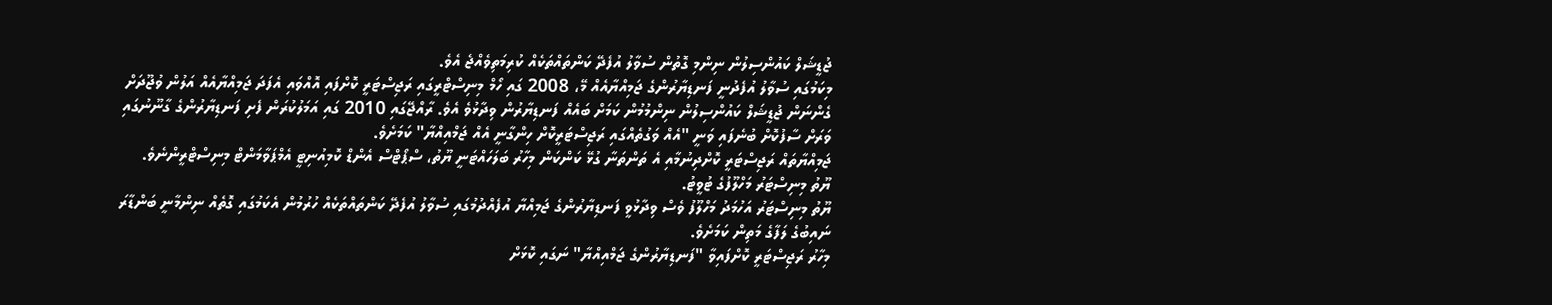ޖުޑީޝަލް ކައުންސިލުން ނިންމި ގޮތުން ސުވާލު އުފެދޭ ކަންތައްތަކެއް ކުރިމަތިވެއްޖެ އެވެ.
މިކަމުގައި ސުވާލު އުފެދުނީ ފަނޑިޔާރުންގެ ޖަމިއްޔާއެއް މޭ، 2008 ގައި ހޯމް މިނިސްޓްރީގައި ރަޖިސްޓަރީ ކޮށްފައި އޮއްވައި އެފަދަ ޖަމިއްޔާއެއް އަލުން ވުޖޫދަށް ގެންނަން ޖުޑީޝަލް ކައުންސިލުން ނިންމުމުން ކަމަށް ބައެއް ފަނޑިޔާރުން ވިދާޅުވެ އެވެ. ރާއްޖޭގައި 2010 ގައި އަމަލުކުރަން ފެށި ފަނޑިޔާރުންގެ ގާނޫނުގައި ވަރަށް ސާފުކޮށް ބުނެފައި ވަނީ "އެއް ވަގުތެއްގައި ރަޖިސްޓަރީކޮށް ހިންގާނީ އެއް ޖަމްއިއްޔާ" ކަމަށެވެ.
ޖަމިއްޔާތައް ރަޖިސްޓަރީ ކޮށްދިނުމާއި އެ ތަންތަނާ ގުޅޭ ކަންކަން މިހާރު ބަލަހައްޓަނީ ޔޫތު، ސްޕޯޓްސް އެންޑް ކޮމިއުނިޓީ އެމްޕަވާމަންޓް މިނިސްޓްރީންނެވެ.
ޔޫތު މިނިސްޓަރު މަހްލޫފުގެ ޓުވީޓު.
ޔޫތު މިނިސްޓަރު އަހުމަދު މަހްލޫފު ވެސް ވިދާޅުވީ ފަނޑިޔާރުންގެ ޖަމިއްޔާ އުފެއްދުމުގައި ސުވާލު އުފެދޭ ކަންތައްތަކެއް ހުރުމުން އެކަމުގައި ގޮތެއް ނިންމާނީ ބަންޑާރަ ނައިބުގެ ލަފާގެ މަތިން ކަމަށެވެ.
މިހާރު ރަޖިސްޓަރީ ކޮށްފައިވާ "ފަނޑިޔާރުންގެ ޖަމްއިއްޔާ" ނަގައި ކޮޅަށް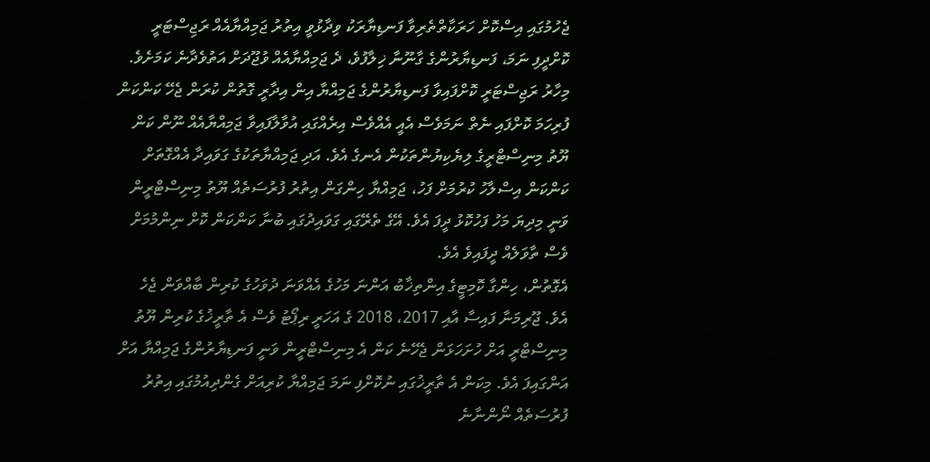ޖެހުމުގައި އިސްކޮށް ހަރަކާތްތެރިވާ ފަނޑިޔާރަކު ވިދާޅުވީ އިތުރު ޖަމިއްޔާއެއް ރަޖިސްޓަރީ ކޮށްދީފި ނަމަ، ފަނޑިޔާރުންގެ ގާނޫނާ ޚިލާފުވެ، ދެ ޖަމިއްޔާއެއް ވުޖޫދަށް އަތުވެދާނެ ކަމަށެވެ.
މިހާރު ރަޖިސްޓަރީ ކޮށްފައިވާ ފަނޑިޔާރުންގެ ޖަމިއްޔާ އިން އިދާރީ ގޮތުން ކުރަން ޖެހޭ ކަންކަން ފުރިހަމަ ކޮށްފައި ނެތް ނަމަވެސް އެއީ އެއްވެސް އިރެއްގައި އުވާލާފައިވާ ޖަމިއްޔާއެއް ނޫން ކަން ޔޫތު މިނިސްޓްރީގެ ލިޔެކިޔުންތަކުން އެނގެ އެވެ. އަދި ޖަމިއްޔާތަކުގެ ގަވައިދާ އެއްގޮތަށް ކަންކަން އިސްލާހު ކުރުމަށް ފަހު، ޖަމިއްޔާ ހިންގަން އިތުރު ފުރުސަތެއް ޔޫތު މިނިސްޓްރީން ވަނީ މިދިޔަ މަހު ފަހުކޮޅު ދީފަ އެވެ. އޭގެ ތެރޭގައި ގަވައިދުގައި ބުނާ ކަންކަން ކޮށް ނިންމުމަށް ވެސް ތާވަލެއް ދީފައިވެ އެވެ.
އެގޮތުން، ހިންގާ ކޮމިޓީގެ އިންތިޚާބު އަންނަ މަހުގެ އެއްވަނަ ދުވަހުގެ ކުރިން ބާއްވަން ޖެހެ އެވެ. ޖޫރިމަނާ ފައިސާ އާއި 2017، 2018 ގެ އަހަރީ ރިޕޯޓު ވެސް އެ ތާރީޚުގެ ކުރިން ޔޫތު މިނިސްޓްރީ އަށް ހުށަހަޅަން ޖެހޭނެ ކަން އެ މިނިސްޓްރީން ވަނީ ފަނޑިޔާރުންގެ ޖަމިއްޔާ އަށް އަންގައިފަ އެވެ. މިކަން އެ ތާރީޚުގައި ނުކޮށްފި ނަމަ ޖަމިއްޔާ ކުރިއަށް ގެންދިއުމުގައި އިތުރު ފުރުސަތެއް ނޯންނާނެ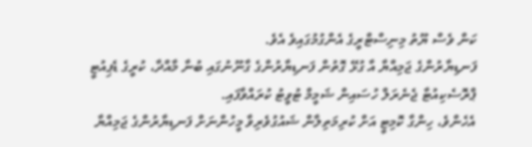ކަން ވެސް ޔޫތު މިނިސްޓްރީގެ އެންގުމުގައިވެ އެވެ.
ފަނޑިޔާރުންގެ ޖަމިއްޔާ އާ ގުޅޭ ގޮތުން ފަނޑިޔާރުންގެ ގާނޫނުގައި ބުނާ މާއްދާ، ކުރީގެ ޑެޕިއުޓީ ޕްރޮސެކިއުޓާ ޖެނެރަލް ހުސައިން ޝަމީމް ޓުވީޓު ކުރައްވާފައި.
އެހެންވެ، ހިންގާ ކޮމިޓީ އަށް ކުރިމަތިލާން ޝައުގުވެރިވާ މީހުންނަށް ފަނޑިޔާރުންގެ ޖަމިއްޔާ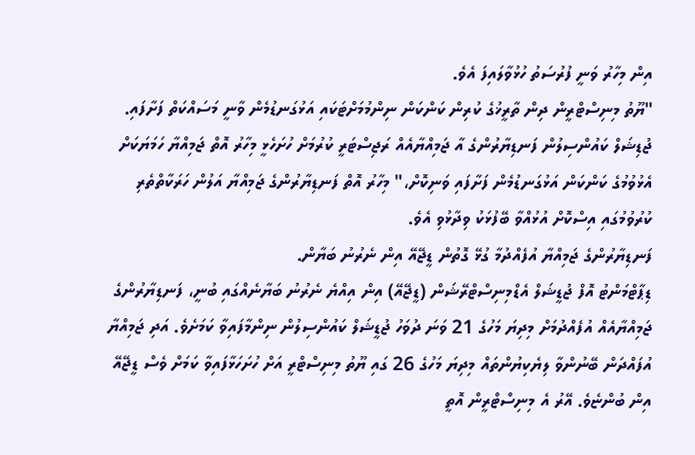އިން މިހާރު ވަނީ ފުރުސަތު ހުޅުވާލައިފަ އެވެ.
"ޔޫތު މިނިސްޓްރީން ދިން ތާރީޚުގެ ކުރިން ކަންކަން ނިންމުމަށްޓަކައި އަޅުގަނޑުމެން ވާނީ މަސައްކަތް ފަށާފައި. ޖުޑިޝަލް ކައުންސިލުން ފަނޑިޔާރުންގެ އާ ޖަމިއްޔާއެއް ރަޖިސްޓަރީ ކުރުމަށް ހުށަހެޅީ މިހާރު އޮތް ޖަމިއްޔާ ހަމަޔަކަށް އެޅުވުމުގެ ކަންކަން އަޅުގަނޑުމެން ފަށާފައި ވަނިކޮށް،" މިހާރު އޮތް ފަނޑިޔާރުންގެ ޖަމިއްޔާ އަލުން ހަރަކާތްތެރި ކުރުވުމުގައި އިސްކޮށް އުޅުއްވާ ބޭފުޅަކު ވިދާޅުވި އެވެ.
ފަނޑިޔާރުންގެ ޖަމިއްޔާ އުފެއްދުމާ ގުޅޭ ގޮތުން ޑީޖޭއޭ އިން ނެރުނު ބަޔާން.
ޑިޕާޓްމަންޓު އޮފް ޖުޑީޝަލް އެޑްމިނިސްޓްރޭޝަން (ޑީޖޭއޭ) އިން އިއްޔެ ނެރުނު ބަޔާނެއްގައި ބުނީ، ފަނޑިޔާރުންގެ ޖަމިއްޔާއެއް އުފެއްދުމަށް މިދިޔަ މަހުގެ 21 ވަނަ ދުވަހު ޖުޑީޝަލް ކައުންސިލުން ނިންމާފައިވާ ކަމަށެވެ. އަދި ޖަމިއްޔާ އުފައްދަން ބޭނުންވާ ލިޔެކިޔުންތައް މިދިޔަ މަހުގެ 26 ގައި ޔޫތު މިނިސްޓްރީ އަށް ހުށަހަޅާފައިވާ ކަމަށް ވެސް ޑީޖޭއޭ އިން ބުންޏެވެ. އޭރު އެ މިނިސްޓްރީން އޮތީ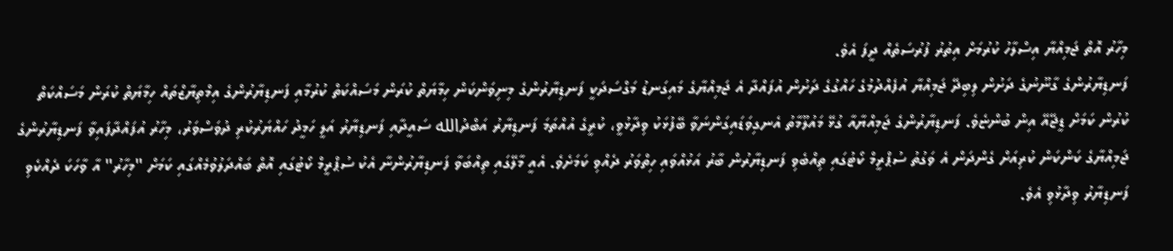މިހާރު އޮތް ޖަމިއްޔާ އިސްލާހު ކުރުމަށް އިތުރު ފުރުސަތެއް ދީފަ އެވެ.
ފަނޑިޔާރުންގެ ގާނޫނުގެ ދަށުން ލިބިދޭ ޖަމިއްޔާ އުފެއްދުމުގެ ހައްގުގެ ދަށުން އުފައްދާ އެ ޖަމިއްޔާގެ މައިގަނޑު މަގްސަދަކީ ފަނޑިޔާރުންގެ މިނިވަންކަން ހިމާޔަތް ކުރަން މަސައްކަތް ކުރުމާއި ފަނޑިޔާރުންގެ އިމްތިޔާޒްތައް ހިމާޔަތް ކުރަން މަސައްކަތް ކުރުން ކަމަށް ޑީޖޭއޭ އިން ބުންޏެވެ. ފަނޑިޔާރުންގެ ޖަމިއްޔާއާ ގުޅޭ މައުލޫމާތު އެނގިވަޑައިގަންނަވާ ބޭފުޅަކު ވިދާޅުވީ، ކުރީގެ އުއްތަމަ ފަނޑިޔާރު އަބްދުالله ސައީދާއި ފަނޑިޔާރު އަލީ ހަމީދު ހައްޔަރުކުރި ދުވަސްވަރު، މިހާރު އުފައްދާފައިވާ ފަނޑިޔާރުންގެ ޖަމިއްޔާގެ ކަންކަން ކުރިއަށް ގެންދަން އެ ވަގުތު ސުޕްރީމް ކޯޓުގައި ތިއްބެވި ފަނޑިޔާރުން ބާރު އަޅުއްވައި ހިތްވަރު ދެއްވި ކަމަށެވެ. އެއީ މާލޭގައި ތިއްބަވާ ފަނޑިޔާރުންނާ އެކު ސުޕްރީމް ކޯޓުގައި އޮތް ބައްދަލުވުމެއްގައި ކަމަށް "މިހާރު" އާ ވާހަކަ ދެއްކެވި ފަނޑިޔާރު ވިދާޅުވި އެވެ.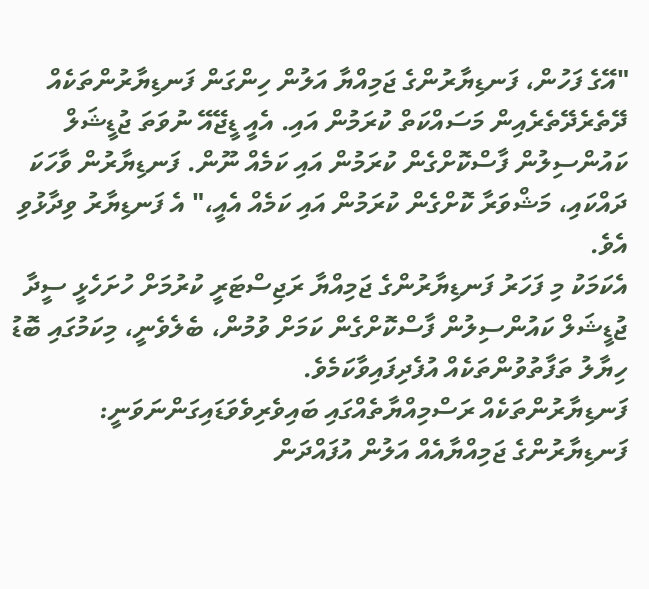"އޭގެ ފަހުން، ފަނޑިޔާރުންގެ ޖަމިއްޔާ އަލުން ހިންގަން ފަނޑިޔާރުންތަކެއް ދޭތެރެދޭތެރެއިން މަސައްކަތް ކުރަމުން އައި. އެއީ ޑީޖޭއޭ ނުވަތަ ޖުޑީޝަލް ކައުންސިލުން ފާސްކޮށްގެން ކުރަމުން އައި ކަމެއް ނޫން. ފަނޑިޔާރުން ވާހަކަ ދައްކައި، މަޝްވަރާ ކޮށްގެން ކުރަމުން އައި ކަމެއް އެއީ،" އެ ފަނޑިޔާރު ވިދާޅުވި އެވެ.
އެކަމަކު މި ފަހަރު ފަނޑިޔާރުންގެ ޖަމިއްޔާ ރަޖިސްޓަރީ ކުރުމަށް ހުށަހެޅީ ސީދާ ޖުޑީޝަލް ކައުންސިލުން ފާސްކޮށްގެން ކަމަށް ވުމުން، ބެލެވެނީ، މިކަމުގައި ބޮޑު ހިޔާލު ތަފާތުވުންތަކެއް އުފެދިފައިވާކަމެވެ.
ފަނޑިޔާރުންތަކެއް ރަސްމިއްޔާތެއްގައި ބައިވެރިވެވަޑައިގަންނަވަނީ: ފަނޑިޔާރުންގެ ޖަމިއްޔާއެއް އަލުން އުފައްދަން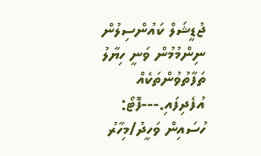ޖުޑީޝަލް ކައުންސިލުން ނިންމުމުން ވަނީ ހިޔާލު ތަފާތުވުންތަކެއް އުފެދިފައި.---ފޮޓޯ: ހުސައިން ވަހީދު/މިހާރު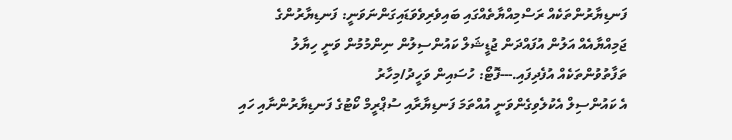ފަނޑިޔާރުންތަކެއް ރަސްމިއްޔާތެއްގައި ބައިވެރިވެވަޑައިގަންނަވަނީ: ފަނޑިޔާރުންގެ ޖަމިއްޔާއެއް އަލުން އުފައްދަން ޖުޑީޝަލް ކައުންސިލުން ނިންމުމުން ވަނީ ހިޔާލު ތަފާތުވުންތަކެއް އުފެދިފައި.---ފޮޓޯ: ހުސައިން ވަހީދު/މިހާރު
އެ ކައުންސިލް އެކުލެވިގެންވަނީ އުއްތަމަ ފަނޑިޔާރާއި ސުޕްރީމް ކޯޓުގެ ފަނޑިޔާރުންނާއި ހައި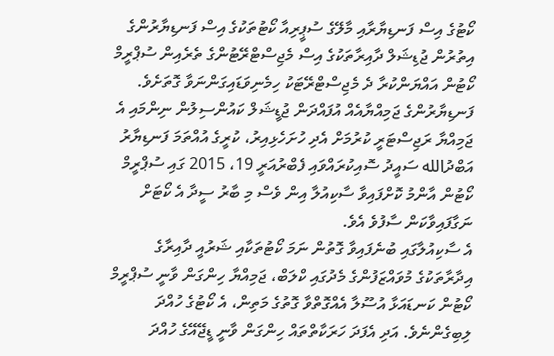ކޯޓުގެ އިސް ފަނޑިޔާރާއި މާލޭގެ ސުޕީރިއާ ކޯޓުތަކުގެ އިސް ފަނޑިޔާރުންގެ އިތުރުން ޖުޑިޝަލް ދާއިރާތަކުގެ އިސް މެޖިސްޓްރޭޓުންގެ ތެރެއިން ސުޕްރީމް ކޯޓުން އައްޔަންކުރާ ދެ މެޖިސްޓްރޭޓަކު ހިމެނިވަޑައިގަންނަވާ ގޮތަށެވެ.
ފަނޑިޔާރުންގެ ޖަމިއްޔާއެއް އުފައްދަން ޖުޑީޝަލް ކައުންސިލުން ނިންމައި އެ ޖަމިއްޔާ ރަޖިސްޓަރީ ކުރުމަށް އެދި ހުށަހެޅިއިރު، ކުރީގެ އުއްތަމަ ފަނޑިޔާރު އަބްދުالله ސައީދު ސޮއިކުރައްވައި ފެބްރުއަރީ 19، 2015 ގައި ސުޕްރީމް ކޯޓުން އާންމު ކޮށްފައިވާ ސާކިއުލާ އިން ވެސް މި ބާރު ސީދާ އެ ކޯޓަށް ނަގާފައިވާކަން ސާފުވެ އެވެ.
އެ ސާކިއުލާގައި ބުނެފައިވާ ގޮތުން ނަމަ ކޯޓުތަކާއި ޝަރުއީ ދާއިރާގެ އިދާރާތަކުގެ މުވައްޒަފުންގެ މެދުގައި ކްލަބް، ޖަމިއްޔާ ހިންގަން ވާނީ ސުޕްރީމް ކޯޓުން ކަނޑައަޅާ އުސޫލާ އެއްގޮތްވާ ގޮތުގެ މަތިން، އެ ކޯޓުގެ ހުއްދަ ލިބިގެންނެވެ. އަދި އެފަދަ ހަރަކާތްތައް ހިންގަން ވާނީ ޑީޖޭއޭގެ ހުއްދަ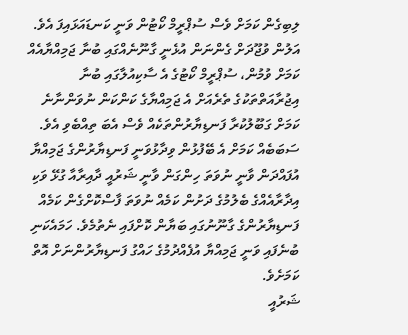ލިބިގެން ކަމަށް ވެސް ސުޕްރީމް ކޯޓުން ވަނީ ކަނޑައަޅައިފަ އެވެ.
އަލުން ވުޖޫދަށް ގެންނަން އުޅެނީ ގާނޫނެއްގައި ބުނާ ޖަމިއްޔާއެއް ކަމަށް ވުމުން، ސުޕްރީމް ކޯޓުގެ އެ ސާކިއުލާގައި ބުނާ އިޖުރާއަތްތަކުގެ ތެރެއަށް އެ ޖަމިއްޔާގެ ކަންކަން ނުވަންނާނެ ކަމަށް ގަބޫލުކުރާ ފަނޑިޔާރުންތަކެއް ވެސް އެބަ ތިއްބެވި އެވެ. ސަބަބެއް ކަމަށް އެ ބޭފުޅުން ވިދާޅުވަނީ ފަނޑިޔާރުންގެ ޖަމިއްޔާ އުފައްދަން ވާނީ ނުވަތަ ހިންގަން ވާނީ ޝަރުއީ ދާއިރާއާ ގުޅޭ ވަކި އިދާރާއެއްގެ ބެލުމުގެ ދަށުން ކަމެއް ނުވަތަ ފާސްކޮށްގެން ކަމެއް ފަނޑިޔާރުންގެ ގާނޫނުގައި ބަޔާން ކޮށްފައި ނެތުމެވެ. ހަމައެކަނި ބުނެފައި ވަނީ ޖަމިއްޔާ އުފެއްދުމުގެ ހައްގު ފަނޑިޔާރުންނަށް އޮތް ކަމަށެވެ.
ޝަރުއީ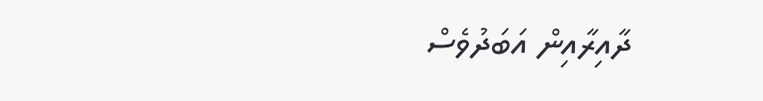ދާއިރާއިން އަބަދުވެސް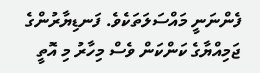ފެންނަނީ މައްސަލަތަކެވެ. ފަނޑިޔާރުންގެ ޖަމިއްޔާގެ ކަންކަން ވެސް މިހާރު މި އޮތީ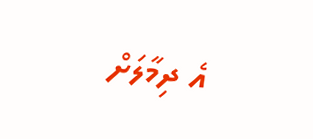އެ ދިމާލަށް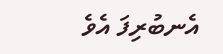އެނބުރިފަ އެވެ